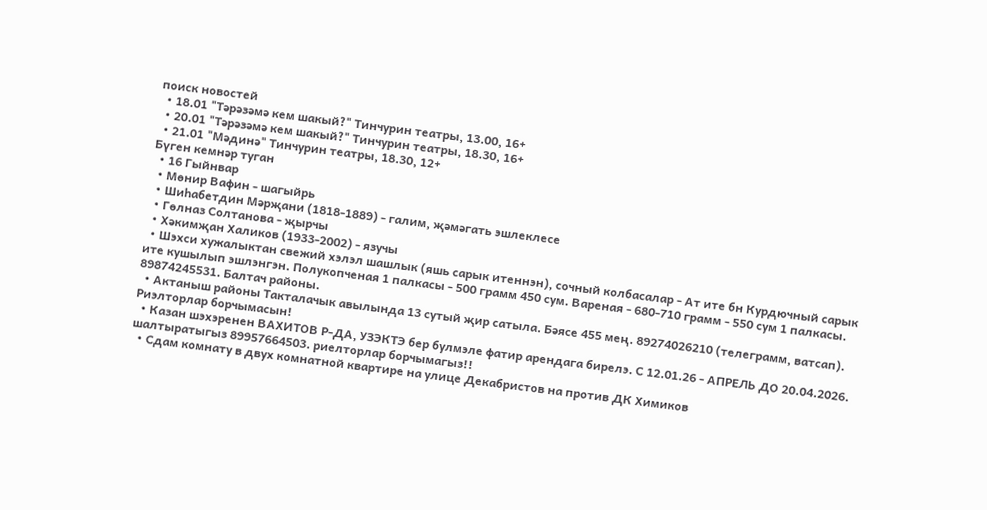поиск новостей
  • 18.01 "Тәрәзәмә кем шакый?" Тинчурин театры, 13.00, 16+
  • 20.01 "Тәрәзәмә кем шакый?" Тинчурин театры, 18.30, 16+
  • 21.01 "Мәдинә" Тинчурин театры, 18.30, 12+
Бүген кемнәр туган
  • 16 Гыйнвар
  • Мөнир Вафин - шагыйрь
  • Шиһабетдин Мәрҗани (1818-1889) - галим, җәмәгать эшлеклесе
  • Гөлназ Солтанова - җырчы
  • Хәкимҗан Халиков (1933-2002) - язучы
  • Шэхси хужалыктан свежий хэлэл шашлык (яшь сарык итеннэн), сочный колбасалар - Ат ите бн Курдючный сарык ите кушылып эшлэнгэн. Полукопченая 1 палкасы - 500 грамм 450 сум. Вареная - 680-710 грамм - 550 сум 1 палкасы. 89874245531. Балтач районы.
  • Актаныш районы Такталачык авылында 13 сутый җир сатыла. Бәясе 455 мең. 89274026210 (телеграмм, ватсап). Риэлторлар борчымасын!
  • Казан шэхэренен ВАХИТОВ Р-ДА, УЗЭКТЭ бер булмэле фатир арендага бирелэ. С 12.01.26 - АПРЕЛЬ ДО 20.04.2026. шалтыратыгыз 89957664503. риелторлар борчымагыз!!
  • Сдам комнату в двух комнатной квартире на улице Декабристов на против ДК Химиков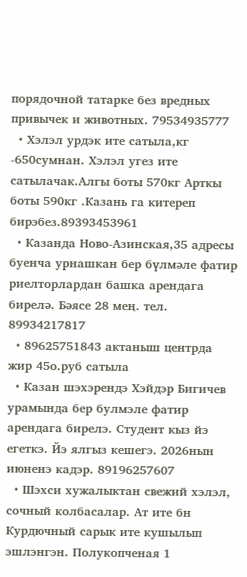порядочной татарке без вредных привычек и животных. 79534935777
  • Хэлэл урдэк ите сатыла,кг -650сумнан. Хэлэл угез ите сатылачак.Алгы боты 570кг Арткы боты 590кг .Казань га китереп бирэбез.89393453961
  • Казанда Ново-Азинская,35 адресы буенча урнашкан бер бүлмәле фатир риелторлардан башка арендага бирелә. Бәясе 28 мең. тел. 89934217817
  • 89625751843 актаныш центрда жир 45о.руб сатыла
  • Казан шэхэрендэ Хэйдэр Бигичев урамында бер булмэле фатир арендага бирелэ. Студент кыз йэ егеткэ. Йэ ялгыз кешегэ. 2026нын июненэ кадэр. 89196257607
  • Шэхси хужалыктан свежий хэлэл, сочный колбасалар. Ат ите бн Курдючный сарык ите кушылып эшлэнгэн. Полукопченая 1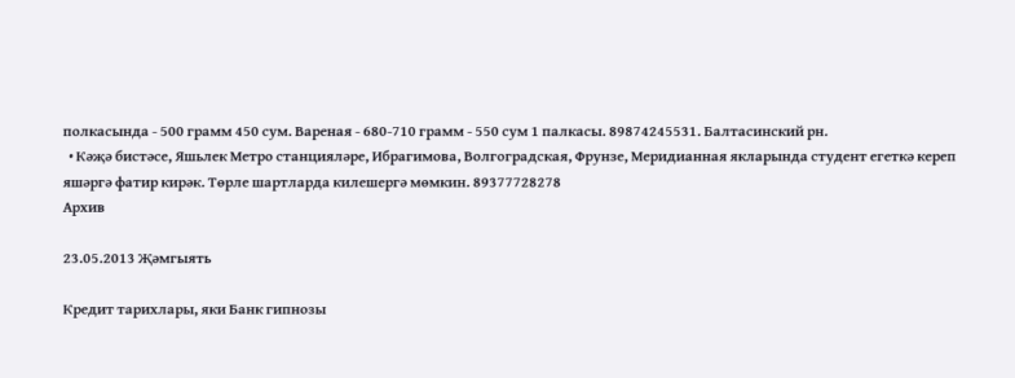полкасында - 500 грамм 450 сум. Вареная - 680-710 грамм - 550 сум 1 палкасы. 89874245531. Балтасинский рн.
  • Кәҗә бистәсе, Яшьлек Метро станцияләре, Ибрагимова, Волгоградская, Фрунзе, Меридианная якларында студент егеткә кереп яшәргә фатир кирәк. Төрле шартларда килешергә мөмкин. 89377728278
Архив

23.05.2013 Җәмгыять

Кредит тарихлары, яки Банк гипнозы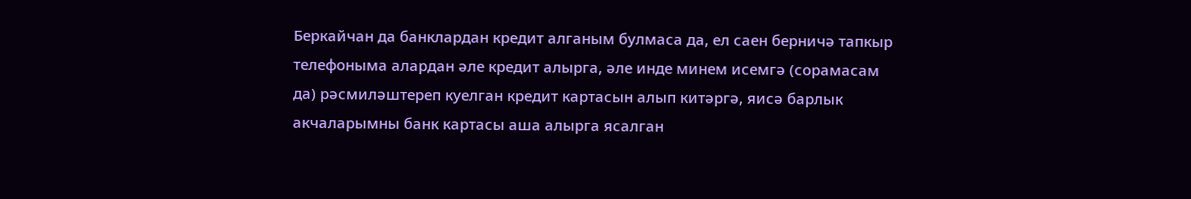Беркайчан да банклардан кредит алганым булмаса да, ел саен берничә тапкыр телефоныма алардан әле кредит алырга, әле инде минем исемгә (сорамасам да) рәсмиләштереп куелган кредит картасын алып китәргә, яисә барлык акчаларымны банк картасы аша алырга ясалган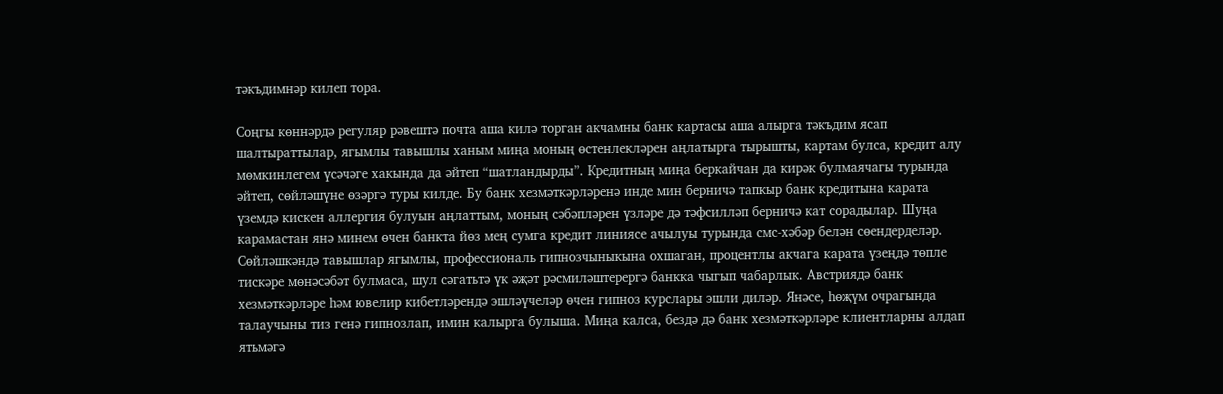тәкъдимнәр килеп тора.

Соңгы көннәрдә регуляр рәвештә почта аша килә торган акчамны банк картасы аша алырга тәкъдим ясап шалтыраттылар, ягымлы тавышлы ханым миңа моның өстенлекләрен аңлатырга тырышты, картам булса, кредит алу мөмкинлегем үсәчәге хакында да әйтеп “шатландырды”. Кредитның миңа беркайчан да кирәк булмаячагы турында әйтеп, сөйләшүне өзәргә туры килде. Бу банк хезмәткәрләренә инде мин берничә тапкыр банк кредитына карата үземдә кискен аллергия булуын аңлаттым, моның сәбәпләрен үзләре дә тәфсилләп берничә кат сорадылар. Шуңа карамастан янә минем өчен банкта йөз мең сумга кредит линиясе ачылуы турында смс-хәбәр белән сөендерделәр. Сөйләшкәндә тавышлар ягымлы, профессиональ гипнозчыныкына охшаган, процентлы акчага карата үзеңдә төпле тискәре мөнәсәбәт булмаса, шул сәгатьтә үк әҗәт рәсмиләштерергә банкка чыгып чабарлык. Австриядә банк хезмәткәрләре һәм ювелир кибетләрендә эшләүчеләр өчен гипноз курслары эшли диләр. Янәсе, һөҗүм очрагында талаучыны тиз генә гипнозлап, имин калырга булыша. Миңа калса, бездә дә банк хезмәткәрләре клиентларны алдап ятьмәгә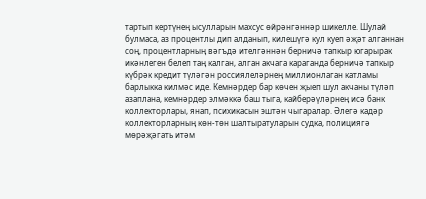тартып кертүнең ысулларын махсус өйрәнгәннәр шикелле. Шулай булмаса, аз процентлы дип алданып, килешүгә кул куеп әҗәт алганнан соң, процентларның вәгъдә ителгәннән берничә тапкыр югарырак икәнлеген белеп таң калган, алган акчага караганда берничә тапкыр күбрәк кредит түләгән россиялеләрнең миллионлаган катламы барлыкка килмәс иде. Кемнәрдер бар көчен җыеп шул акчаны түләп азаплана, кемнәрдер элмәккә баш тыга, кайберәүләрнең исә банк коллекторлары, янап, психикасын эштән чыгаралар. Әлегә кадәр коллекторларның көн-төн шалтыратуларын судка, полициягә мөрәҗәгать итәм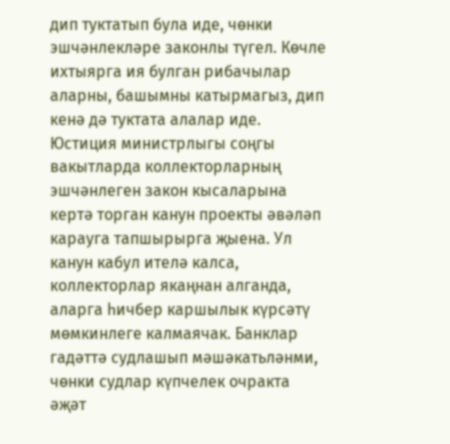дип туктатып була иде, чөнки эшчәнлекләре законлы түгел. Көчле ихтыярга ия булган рибачылар аларны, башымны катырмагыз, дип кенә дә туктата алалар иде. Юстиция министрлыгы соңгы вакытларда коллекторларның эшчәнлеген закон кысаларына кертә торган канун проекты әвәләп карауга тапшырырга җыена. Ул канун кабул ителә калса, коллекторлар якаңнан алганда, аларга һичбер каршылык күрсәтү мөмкинлеге калмаячак. Банклар гадәттә судлашып мәшәкатьләнми, чөнки судлар күпчелек очракта әҗәт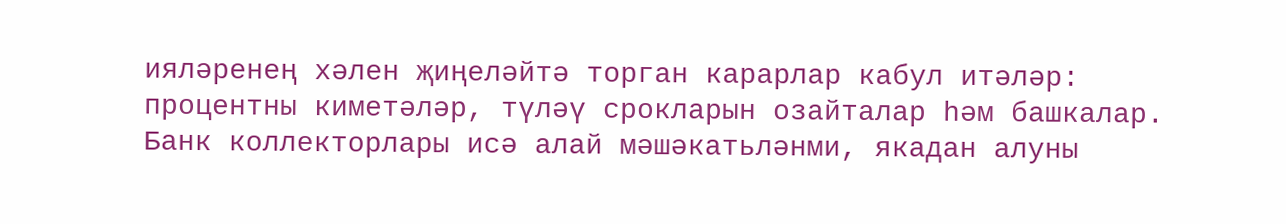ияләренең хәлен җиңеләйтә торган карарлар кабул итәләр: процентны киметәләр, түләү срокларын озайталар һәм башкалар. Банк коллекторлары исә алай мәшәкатьләнми, якадан алуны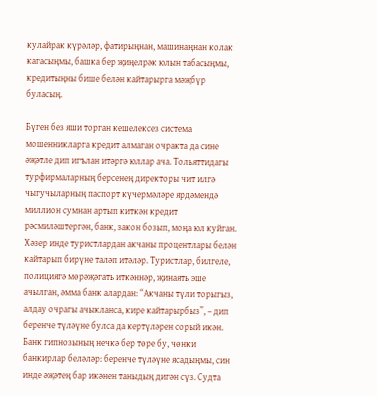кулайрак күрәләр, фатирыңнан, машинаңнан колак кагасыңмы, башка бер җиңелрәк юлын табасыңмы, кредитыңны бише белән кайтарырга мәҗбүр буласың.

Бүген без яши торган кешелексез система мошенникларга кредит алмаган очракта да сине әҗәтле дип игълан итәргә юллар ача. Тольяттидагы турфирмаларның берсенең директоры чит илгә чыгучыларның паспорт күчермәләре ярдәмендә миллион сумнан артып киткән кредит рәсмиләштергән, банк, закон бозып, моңа юл куйган. Хәзер инде туристлардан акчаны процентлары белән кайтарып бирүне таләп итәләр. Туристлар, билгеле, полициягә мөрәҗәгать иткәннәр, җинаять эше ачылган, әмма банк алардан: “Акчаны түли торыгыз, алдау очрагы ачыкланса, кире кайтарырбыз”, – дип беренче түләүне булса да кертүләрен сорый икән. Банк гипнозының нечкә бер төре бу, чөнки банкирлар беләләр: беренче түләүне ясадыңмы, син инде әҗәтең бар икәнен таныдың дигән сүз. Судта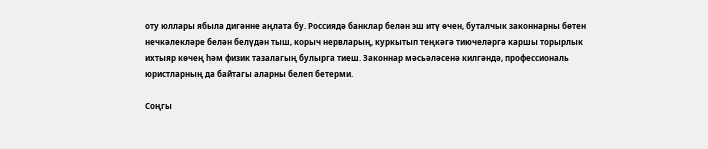оту юллары ябыла дигәнне аңлата бу. Россиядә банклар белән эш итү өчен, буталчык законнарны бөтен нечкәлекләре белән белүдән тыш, корыч нервларың, куркытып теңкәгә тиючеләргә каршы торырлык ихтыяр көчең һәм физик тазалагың булырга тиеш. Законнар мәсьәләсенә килгәндә, профессиональ юристларның да байтагы аларны белеп бетерми.

Соңгы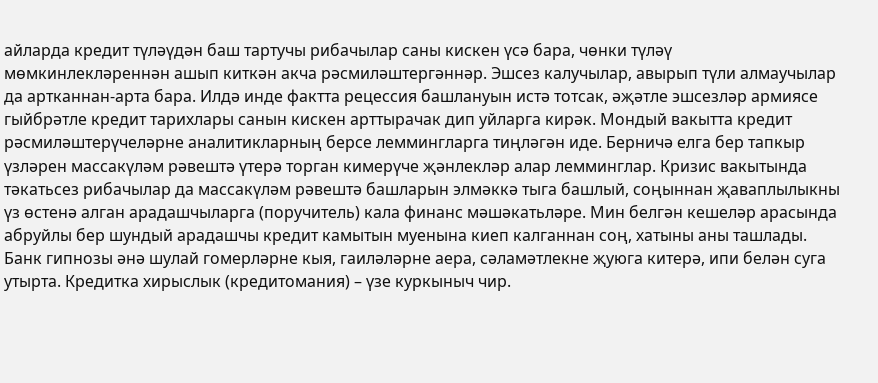айларда кредит түләүдән баш тартучы рибачылар саны кискен үсә бара, чөнки түләү мөмкинлекләреннән ашып киткән акча рәсмиләштергәннәр. Эшсез калучылар, авырып түли алмаучылар да артканнан-арта бара. Илдә инде фактта рецессия башлануын истә тотсак, әҗәтле эшсезләр армиясе гыйбрәтле кредит тарихлары санын кискен арттырачак дип уйларга кирәк. Мондый вакытта кредит рәсмиләштерүчеләрне аналитикларның берсе леммингларга тиңләгән иде. Берничә елга бер тапкыр үзләрен массакүләм рәвештә үтерә торган кимерүче җәнлекләр алар лемминглар. Кризис вакытында тәкатьсез рибачылар да массакүләм рәвештә башларын элмәккә тыга башлый, соңыннан җаваплылыкны үз өстенә алган арадашчыларга (поручитель) кала финанс мәшәкатьләре. Мин белгән кешеләр арасында абруйлы бер шундый арадашчы кредит камытын муенына киеп калганнан соң, хатыны аны ташлады. Банк гипнозы әнә шулай гомерләрне кыя, гаиләләрне аера, сәламәтлекне җуюга китерә, ипи белән суга утырта. Кредитка хирыслык (кредитомания) – үзе куркыныч чир.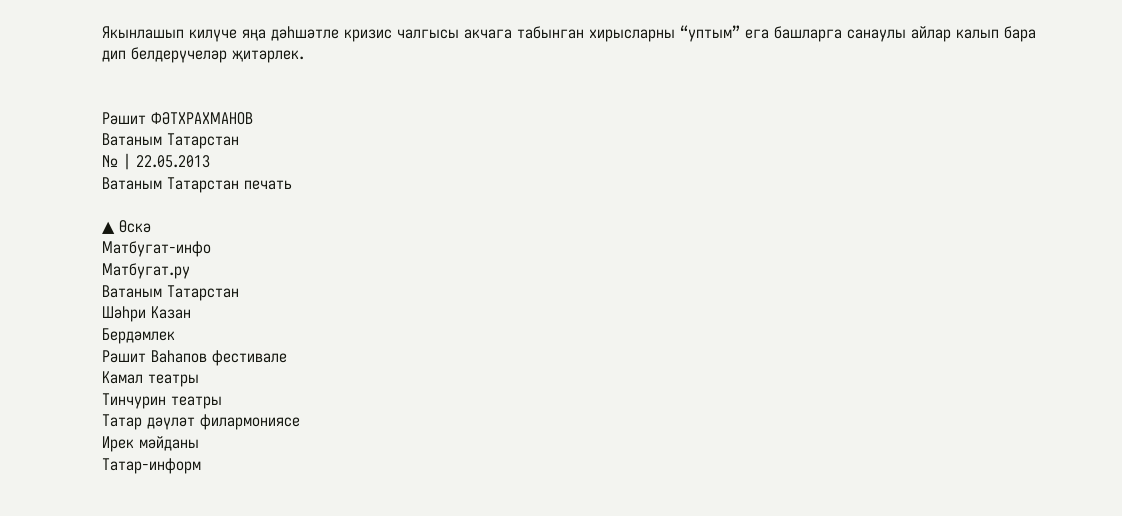Якынлашып килүче яңа дәһшәтле кризис чалгысы акчага табынган хирысларны “уптым” ега башларга санаулы айлар калып бара дип белдерүчеләр җитәрлек.


Рәшит ФӘТХРАХМАНОВ
Ватаным Татарстан
№ | 22.05.2013
Ватаным Татарстан печать

▲ Өскә
Матбугат-инфо
Матбугат.ру
Ватаным Татарстан
Шәһри Казан
Бердәмлек
Рәшит Ваһапов фестивале
Камал театры
Тинчурин театры
Татар дәүләт филармониясе
Ирек мәйданы
Татар-информ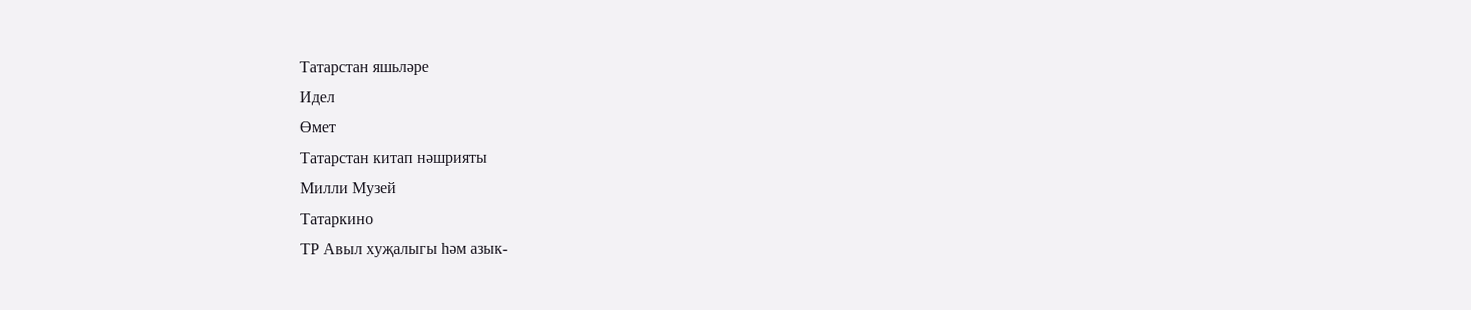Татарстан яшьләре
Идел
Өмет
Татарстан китап нәшрияты
Милли Музей
Татаркино
ТР Авыл хуҗалыгы һәм азык-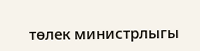төлек министрлыгы